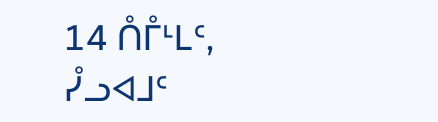14 ᑍᒤᒻᒪᑦ, ᓮᓗᐊᒧᑦ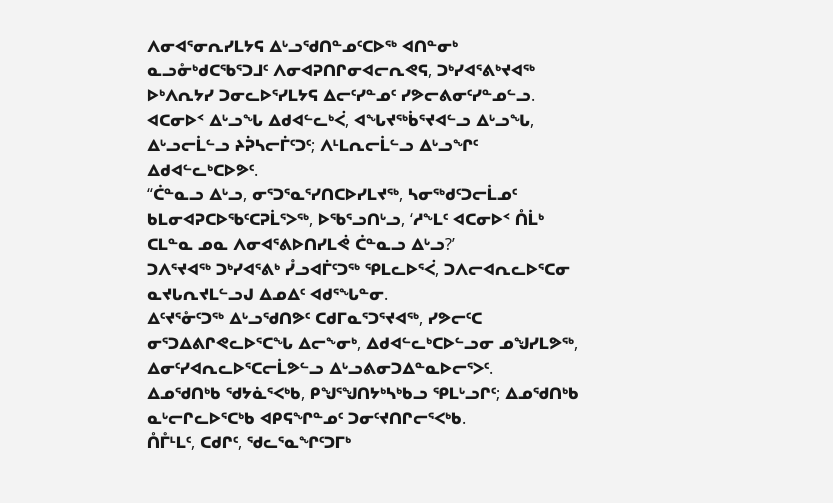ᐱᓂᐊᕐᓂᕆᓯᒪᔭᕋ ᐃᒡᓗᖁᑎᓐᓄᑦᑕᐅᖅ ᐊᑎᓐᓂᒃ ᓇᓗᓁᒃᑯᑕᖃᕐᑐᒧᑦ ᐱᓂᐊᕈᑎᒋᓂᐊᓕᕆᕙᕋ, ᑐᒃᓯᐊᕐᕕᒃᔪᐊᖅ ᐅᒃᐱᕆᔭᓯ ᑐᓂᓚᐅᕐᓯᒪᔭᕋ ᐃᓕᑦᓯᓐᓄᑦ ᓯᕗᓕᕕᓂᑦᓯᓐᓄᓪᓗ.
ᐊᑕᓂᐅᑉ ᐃᒡᓗᖓ ᐃᑯᐊᓪᓚᒃᐹ, ᐊᖓᔪᖅᑳᕐᔪᐊᓪᓗ ᐃᒡᓗᖓ, ᐃᒡᓗᓕᒫᓪᓗ ᔨᕉᓴᓕᒦᑦᑐᑦ; ᐱᒻᒪᕆᓕᒫᓪᓗ ᐃᒡᓗᖏᑦ ᐃᑯᐊᓪᓚᒃᑕᐅᕗᑦ.
“ᑖᓐᓇᓗ ᐃᒡᓗ, ᓂᕐᑐᕐᓇᕐᓯᑎᑕᐅᓯᒪᔪᖅ, ᓴᓂᖅᑯᑦᑐᓕᒫᓄᑦ ᑲᒪᓂᐊᕈᑕᐅᖃᑦᑕᕈᒫᕐᐳᖅ, ᐅᖃᕐᓗᑎᒡᓗ, ‘ᓱᖕᒪᑦ ᐊᑕᓂᐅᑉ ᑍᒫᒃ ᑕᒪᓐᓇ ᓄᓇ ᐱᓂᐊᕐᕕᐅᑎᓯᒪᕚ ᑖᓐᓇᓗ ᐃᒡᓗ?’
ᑐᐱᕐᔪᐊᖅ ᑐᒃᓯᐊᕐᕕᒃ ᓮᓗᐊᒦᑦᑐᖅ ᕿᒪᓚᐅᕐᐹ, ᑐᐱᓕᐊᕆᓚᐅᕐᑕᓂ ᓇᔪᒐᕆᔪᒪᓪᓗᒍ ᐃᓄᐃᑦ ᐊᑯᕐᖓᓐᓂ.
ᐃᑦᔪᕐᓁᑦᑐᖅ ᐃᒡᓗᖁᑎᕗᑦ ᑕᑯᒥᓇᕐᑐᕐᔪᐊᖅ, ᓯᕗᓕᑦᑕ ᓂᕐᑐᐃᕕᒋᕙᓚᐅᕐᑕᖓ ᐃᓕᖕᓂᒃ, ᐃᑯᐊᓪᓚᒃᑕᐅᓪᓗᓂ ᓄᖑᓯᒪᕗᖅ, ᐃᓂᑦᓯᐊᕆᓚᐅᕐᑕᓕᒫᕗᓪᓗ ᐃᒡᓗᕕᓂᑐᐃᓐᓇᐅᓕᕐᐳᑦ.
ᐃᓄᖁᑎᒃᑲ ᖁᔭᓈᕐᐸᒃᑲ, ᑭᖑᕐᖑᑎᔭᒃᓴᒃᑲᓗ ᕿᒪᒡᓗᒋᑦ; ᐃᓄᖁᑎᒃᑲ ᓇᒡᓕᒋᓚᐅᕐᑕᒃᑲ ᐊᑭᕋᖏᓐᓄᑦ ᑐᓂᑦᔪᑎᒋᓕᕐᐸᒃᑲ.
ᑍᒤᒻᒪᑦ, ᑕᑯᒋᑦ, ᖁᓚᕐᓇᖏᑦᑐᒥᒃ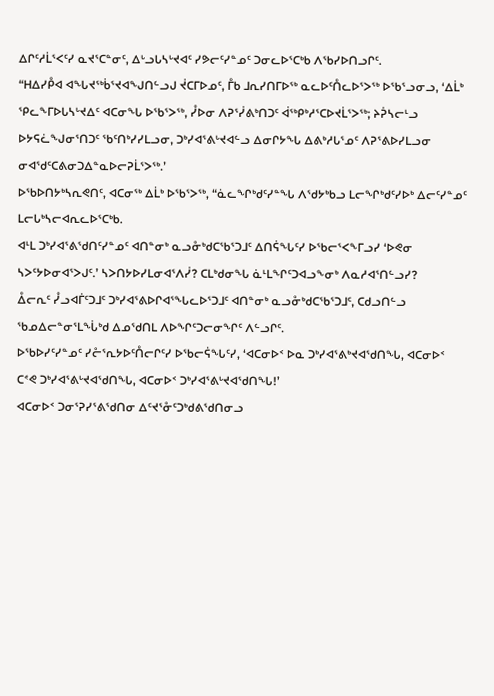ᐃᒋᑦᓱᒫᕐᐸᑦᓯ ᓇᔪᕐᑕᓐᓂᑦ, ᐃᒡᓗᒐᓴᒡᔪᐊᑦ ᓯᕗᓕᑦᓯᓐᓄᑦ ᑐᓂᓚᐅᕐᑕᒃᑲ ᐱᖃᓯᐅᑎᓗᒋᑦ.
“ᕼᐃᓯᑬᐊ ᐊᖓᔪᖅᑳᕐᔪᐊᖑᑎᓪᓗᒍ ᔫᑕᒥᐅᓄᑦ, ᒤᑲ ᒧᕆᓯᑎᒥᐅᖅ ᓇᓚᐅᑦᑍᓚᐅᕐᐳᖅ ᐅᖃᕐᓗᓂᓗ, ‘ᐃᒫᒃ ᕿᓚᖕᒥᐅᒐᓴᒡᔪᐃᑦ ᐊᑕᓂᖓ ᐅᖃᕐᐳᖅ, ᓮᐅᓂ ᐱᕈᕐᓰᕕᒃᑎᑐᑦ ᐋᖅᑭᒃᓱᕐᑕᐅᔪᒫᕐᐳᖅ; ᔨᕉᓴᓕᒻᓗ ᐅᔭᕋᓛᖑᓂᕐᑎᑐᑦ ᖃᑦᑎᒃᓯᓯᒪᓗᓂ, ᑐᒃᓯᐊᕐᕕᒡᔪᐊᓪᓗ ᐃᓂᒋᔭᖓ ᐃᕕᒃᓱᒐᕐᓄᑦ ᐱᕈᕐᕕᐅᓯᒪᓗᓂ ᓂᐊᖁᑦᑕᕕᓂᑐᐃᓐᓇᐅᓕᕈᒫᕐᐳᖅ.’
ᐅᖃᐅᑎᔭᒃᓴᕆᕙᑎᑦ, ᐊᑕᓂᖅ ᐃᒫᒃ ᐅᖃᕐᐳᖅ, “ᓈᓚᖏᒃᑯᑦᓯᓐᖓ ᐱᖁᔭᒃᑲᓗ ᒪᓕᖏᒃᑯᑦᓯᐅᒃ ᐃᓕᑦᓯᓐᓄᑦ ᒪᓕᒐᒃᓴᓕᐊᕆᓚᐅᕐᑕᒃᑲ.
ᐊᒻᒪ ᑐᒃᓯᐊᕐᕕᖁᑎᑦᓯᓐᓄᑦ ᐊᑎᓐᓂᒃ ᓇᓗᓁᒃᑯᑕᖃᕐᑐᒧᑦ ᐃᑎᕌᖓᑦᓯ ᐅᖃᓕᕐᐸᖕᒥᓗᓯ ‘ᐅᕙᓂ ᓴᐳᑦᔭᐅᓂᐊᕐᐳᒍᑦ.’ ᓴᐳᑎᔭᐅᓯᒪᓂᐊᕐᐱᓰ? ᑕᒪᒃᑯᓂᖓ ᓈᒻᒪᖏᑦᑐᐊᓗᖕᓂᒃ ᐱᓇᓱᐊᕐᑎᓪᓗᓯ?
ᐂᓕᕆᑦ ᓮᓗᐊᒦᑦᑐᒧᑦ ᑐᒃᓯᐊᕐᕕᐅᒋᐊᕐᖓᓚᐅᕐᑐᒧᑦ ᐊᑎᓐᓂᒃ ᓇᓗᓁᒃᑯᑕᖃᕐᑐᒧᑦ, ᑕᑯᓗᑎᓪᓗ ᖃᓄᐃᓕᓐᓂᕐᒪᖔᒃᑯ ᐃᓄᖁᑎᒪ ᐱᐅᖏᑦᑐᓕᓂᖏᑦ ᐱᓪᓗᒋᑦ.
ᐅᖃᐅᓯᑦᓯᓐᓄᑦ ᓯᓔᕐᕆᔭᐅᑦᑍᓕᒋᑦᓯ ᐅᖃᓕᕌᖓᑦᓯ, ‘ᐊᑕᓂᐅᑉ ᐅᓇ ᑐᒃᓯᐊᕐᕕᒃᔪᐊᖁᑎᖓ, ᐊᑕᓂᐅᑉ ᑕᕝᕙ ᑐᒃᓯᐊᕐᕕᒡᔪᐊᖁᑎᖓ, ᐊᑕᓂᐅᑉ ᑐᒃᓯᐊᕐᕕᒡᔪᐊᖁᑎᖓ!’
ᐊᑕᓂᐅᑉ ᑐᓂᕐᕈᓯᕐᕕᖁᑎᓂ ᐃᑦᔪᕐᓁᑦᑐᒃᑯᕕᖁᑎᓂᓗ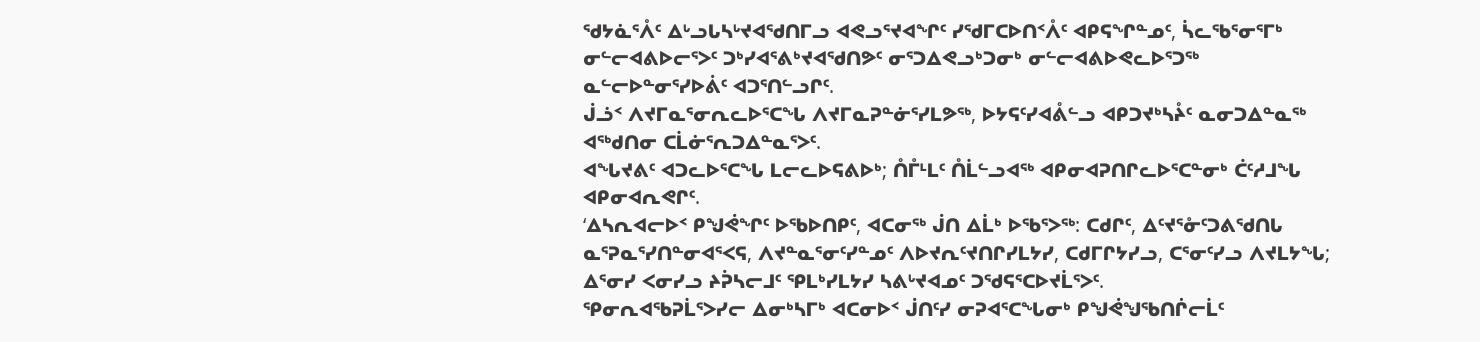ᖁᔭᓈᕐᐰᑦ ᐃᒡᓗᒐᓴᒡᔪᐊᖁᑎᒥᓗ ᐊᕙᓗᕐᔪᐊᖏᑦ ᓯᖁᒥᑕᐅᑎᑉᐰᑦ ᐊᑭᕋᖏᓐᓄᑦ, ᓵᓚᖃᕐᓂᕐᒥᒃ ᓂᓪᓕᐊᕕᐅᓕᕐᐳᑦ ᑐᒃᓯᐊᕐᕕᒃᔪᐊᖁᑎᕗᑦ ᓂᕐᑐᐃᕙᓗᒃᑐᓂᒃ ᓂᓪᓕᐊᕕᐅᕙᓚᐅᕐᑐᖅ ᓇᓪᓕᐅᓐᓂᕐᓯᐅᕖᑦ ᐊᑐᕐᑎᓪᓗᒋᑦ.
ᒎᓘᑉ ᐱᔪᒥᓇᕐᓂᕆᓚᐅᕐᑕᖓ ᐱᔪᒥᓇᕈᓐᓃᕐᓯᒪᕗᖅ, ᐅᔭᕋᑦᓯᐊᕔᓪᓗ ᐊᑭᑐᔪᒃᓴᔧᑦ ᓇᓂᑐᐃᓐᓇᖅ ᐊᖅᑯᑎᓂ ᑕᒫᓃᕐᕆᑐᐃᓐᓇᕐᐳᑦ.
ᐊᖓᔪᕕᑦ ᐊᑐᓚᐅᕐᑕᖓ ᒪᓕᓚᐅᕋᕕᐅᒃ; ᑍᒤᒻᒪᑦ ᑍᒫᓪᓗᐊᖅ ᐊᑭᓂᐊᕈᑎᒋᓚᐅᕐᑕᓐᓂᒃ ᑖᑦᓱᒧᖓ ᐊᑭᓂᐊᕆᕙᒋᑦ.
‘ᐃᓴᕆᐊᓕᐅᑉ ᑭᖑᕚᖏᑦ ᐅᖃᐅᑎᑭᑦ, ᐊᑕᓂᖅ ᒎᑎ ᐃᒫᒃ ᐅᖃᕐᐳᖅ: ᑕᑯᒋᑦ, ᐃᑦᔪᕐᓁᑦᑐᕕᖁᑎᒐ ᓇᕐᕈᓇᕐᓯᑎᓐᓂᐊᕐᐸᕋ, ᐱᔪᓐᓇᕐᓂᑦᓯᓐᓄᑦ ᐱᐅᔪᕆᑦᔪᑎᒋᓯᒪᔭᓯ, ᑕᑯᒥᒋᔭᓯᓗ, ᑕᕐᓂᑦᓯᓗ ᐱᔪᒪᔭᖓ; ᐃᕐᓂᓯ ᐸᓂᓯᓗ ᔨᕉᓴᓕᒧᑦ ᕿᒪᒃᓯᒪᔭᓯ ᓴᕕᒡᔪᐊᓄᑦ ᑐᖁᕋᕐᑕᐅᔪᒫᕐᐳᑦ.
ᕿᓂᕆᐊᖃᕈᒫᕐᐳᓯᓕ ᐃᓂᒃᓴᒥᒃ ᐊᑕᓂᐅᑉ ᒎᑎᑦᓯ ᓂᕈᐊᕐᑕᖓᓂᒃ ᑭᖑᕚᖑᖃᑎᒌᓕᒫᑦ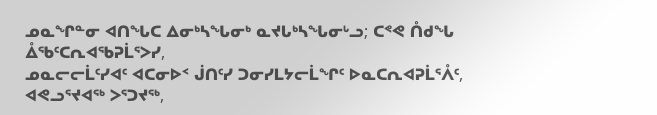ᓄᓇᖏᓐᓂ ᐊᑎᖓᑕ ᐃᓂᒃᓴᖓᓂᒃ ᓇᔪᒐᒃᓴᖓᓂᒡᓗ; ᑕᕝᕙ ᑍᑯᖓ ᐂᖃᑦᑕᕆᐊᖃᕈᒫᕐᐳᓯ,
ᓄᓇᓕᓕᒫᑦᓯᐊᑦ ᐊᑕᓂᐅᑉ ᒎᑎᑦᓯ ᑐᓂᓯᒪᔭᓕᒫᖏᑦ ᐅᓇᑕᕆᐊᕈᒫᕐᐰᑦ, ᐊᕙᓗᕐᔪᐊᖅ ᐳᕐᑐᔪᖅ,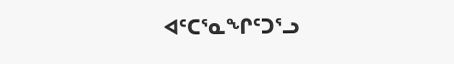ᐊᑦᑕᕐᓇᖏᑦᑐᕐᓗ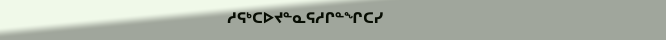ᓱᕋᒃᑕᐅᔪᓐᓇᕋᓱᒋᓐᖏᑕᓯ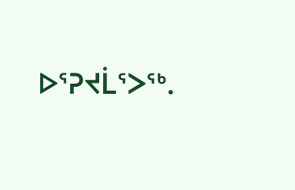ᐅᕐᕈᔪᒫᕐᐳᖅ.